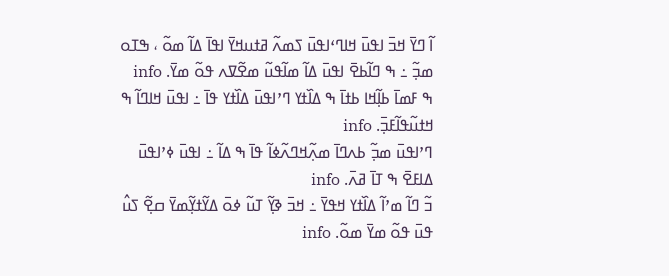ߊ߬ ߣߌ߫ ߞߏ߫ ߊߟߎ߫ ߞߊߣߵߊߟߎ߫ ߖߘߍ߬ ߥߙߎߞߌ߫ ߊߟߊ߫ ߡߊ߬ ߘߋ߬ ، ߒߠߋ ߘߏ߲߬ ߸ ߒ ߣߊ߬ߕߐ߫ ߊߟߎ߫ ߡߊ߬ ߘߊ߬ߟߎ߬ ߘߐ߬ߜߍ ߟߋ߬ ߘߌ߫. info
ߒ ߓߘߊ߫ ߕߊ߲߬ߞߊ ߕߙߊ߫ ߒ ߡߊ߰ߙߌ ߣߴߊߟߎ߫ ߡߊ߰ߙߌ ߟߊ߫ ߸ ߊߟߎ߫ ߞߊߣߊ߬ ߒ ߞߙߎ߬ߟߊ߬ߓߏ߲߫. info
ߣߴߊߟߎ߫ ߘߏ߲߬ ߕߍߣߊ߫ ߘߍ߲߬ߞߣߍ߬ߦߊ߬ ߟߊ߫ ߒ ߡߊ߬ ߸ ߊߟߎ߫ ߦߴߊߟߎ߫ ߡߊߓߐ߫ ߒ ߠߊ߫ ߥߍ߫. info
ߏ߬ ߣߊ߬ ߘߴߊ߬ ߡߊ߰ߙߌ ߞߟߌ߫ ߸ ߞߏ߫ ߢߌ߲߬ ߠߎ߬ ߦߋ߫ ߡߌ߬ߙߌ߲߬ߘߌ߫ ߛߐ߲߬ ߖߎ߮ ߟߎ߫ ߟߋ߬ ߘߌ߫ ߘߋ߬. info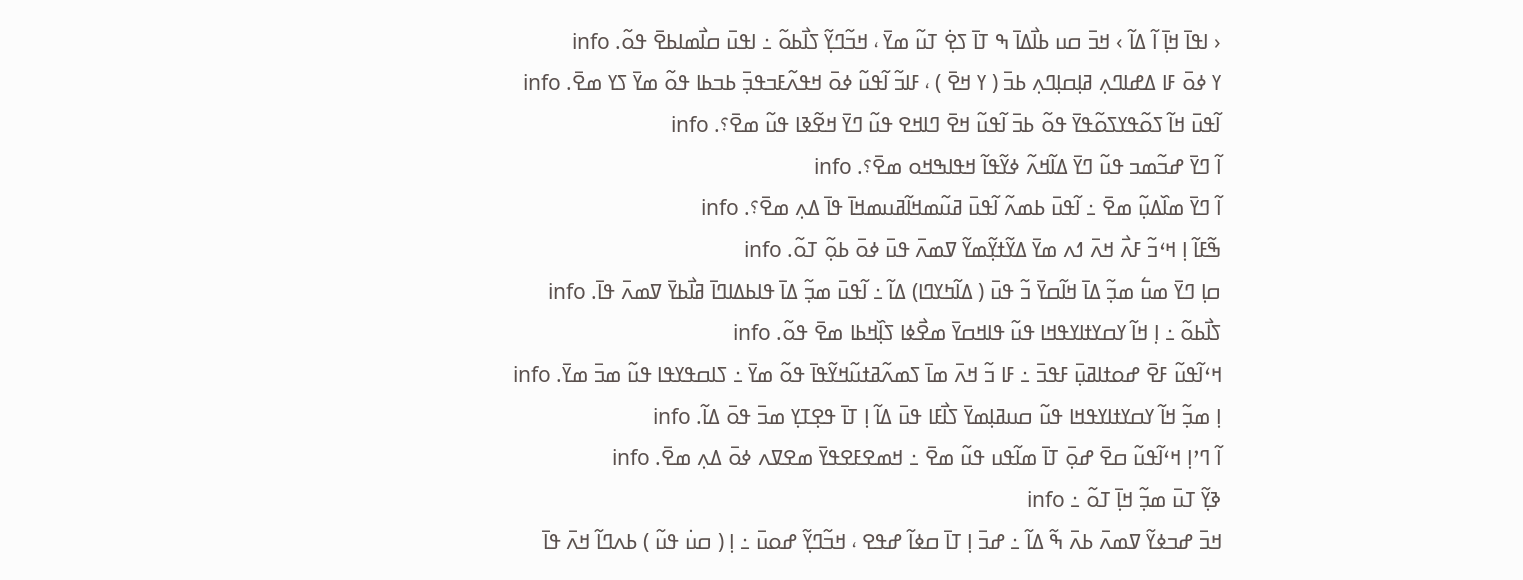‹ ߊߟߊ߫ ߞߊ߲߫ ߊ߬ ߡߊ߬ › ߞߏ߫ ߛߎ ߕߊ߯ߡߊ߫ ߒ ߠߊ߫ ߖߐ߲߭ ߠߎ߬ ߘߌ߫ ، ߞߏ߬ߣߌ߲߬ ߖߊ߯ߕߋ߬ ߸ ߊߟߎ߫ ߛߊ߯ߘߊߕߐ߫ ߟߋ߬. info
ߌ ߦߋ߫ ߓߊ ߡߝߊߣߍ߲ ߥߊ߲ߛߊ߲ߣߍ߲ ߕߏ߫ ( ߌ ߞߐ߫ ) ، ߓߊߏ߬ ߊ߬ߟߎ߬ ߦߋ߫ ߞߟߍ߬ߓߏߟߏ߲߫ ߕߏߕߊ ߟߋ߬ ߘߌ߫ ߖߌ ߘߐ߫. info
ߊ߬ߟߎ߫ ߞߊ߬ ߖߋ߬ߟߌߖߋ߬ߟߌ߫ ߟߋ߬ ߕߏ߫ ߊ߬ߟߎ߬ ߞߐ߫ ߣߊߞߐ ߟߎ߬ ߣߌ߫ ߞߐ߬ߢߊ ߟߎ߬ ߘߐ߫؟. info
ߊ߬ ߣߌ߫ ߝߏ߬ߘߏ ߟߎ߬ ߣߌ߫ ߡߊ߬ߞߍ߬ ߦߌ߬ߟߊ߬ ߞߟߊߒߞߋ ߘߐ߫؟. info
ߊ߬ ߣߌ߫ ߘߊ߰ߡߎ߲߬ ߘߐ߫ ߸ ߊ߬ߟߎ߫ ߕߘߍ߬ ߊ߬ߟߎ߫ ߥߎ߬ߘߞߊ߬ߥߎߘߞߊ߫ ߟߊ߫ ߡߍ߲ ߘߐ߫؟. info
ߒ߬ߓߊ߬ ߊ߲ ߞߵߏ߬ ߓߍ߯ ߞߍ߫ ߗߍ ߘߌ߫ ߡߌ߬ߙߌ߲߬ߘߌ߬ ߜߘߍ߫ ߟߎ߫ ߦߋ߫ ߕߋ߲߬ ߠߋ߬. info
ߛߊ߲ ߣߌ߫ ߘߎ߱ ߘߏ߲߬ ߡߊ߫ ߞߊ߬ߛߌ߫ ߏ߬ ߟߎ߫ ( ߡߊ߬ߤߌߣߊ) ߡߊ߬ ߸ ߊ߬ߟߎ߫ ߘߏ߲߬ ߡߊ߫ ߟߊߕߡߊߣߊ߫ ߥߊ߯ߕߌ߫ ߜߘߍ߫ ߟߊ߫. info
ߖߊ߯ߕߋ߬ ߸ ߊ߲ ߞߊ߬ ߌߛߌߙߊߌߟߞߊ ߟߎ߬ ߟߊߞߛߌ߫ ߘߐ߯ߦߊ ߖߊ߲߰ߞߕߊ ߘߐ߫ ߟߋ߬. info
ߞߵߊ߬ߟߎ߬ ߓߐ߫ ߝߋߙߊߥߎ߲߫ ߓߟߏ߫ ߸ ߓߊ ߏ߬ ߞߍ߫ ߘߊ߫ ߖߘߍ߬ߥߙߎ߬ߞߌ߬ߟߊ߫ ߟߋ߬ ߘߌ߫ ߸ ߖߊߛߟߌߟߊ ߟߎ߬ ߘߏ߫ ߘߌ߫. info
ߊ߲ ߘߏ߲߬ ߞߊ߬ ߌߛߌߙߊߌߟߞߊ ߟߎ߬ ߛߎߥߊ߲ߘߌ߫ ߖߊ߯ߓߊ ߟߎ߫ ߡߊ߬ ߊ߲ ߠߊ߫ ߟߐ߲ߠߌ߲ ߘߏ߫ ߟߋ߫ ߡߊ߬. info
ߊ߬ ߣߴߊ߲ ߞߵߊ߬ߟߎ߬ ߛߐ߫ ߝߋ߲߫ ߠߊ߫ ߘߊ߬ߟߎ ߟߎ߬ ߘߐ߫ ߸ ߞߘߐߓߐߟߌ߫ ߘߐߜߍ ߦߋ߫ ߡߍ߲ ߘߐ߫. info
ߢߌ߲߬ ߠߎ߫ ߘߏ߲߬ ߞߊ߲߫ ߠߋ߬ ߸ info
ߞߏ߫ ߝߏߦߌ߬ ߜߘߍ߫ ߕߍ߫ ߒ߬ ߡߊ߬ ߸ ߝߏ߫ ߊ߲ ߠߊ߫ ߛߦߊ߬ ߝߟߐ ، ߞߏ߬ߣߌ߲߬ ߝߋߎ߫ ߸ ߊ߲ ( ߛߎ߭ ߟߎ߬ ) ߕߍߣߊ߬ ߞߍ߫ ߟߊ߫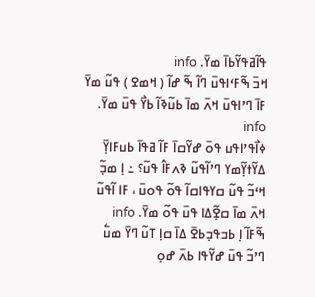ߟߊ߬ߥߟߌ߬ߕߊ߫ ߘߌ߫. info
ߞߏ߫ ߒ߬ߓߵߊߟߎ߫ ߣߊ߬ ߒ߬ ߝߊ߬ ( ߞߘߐ ) ߟߎ߬ ߘߌ߫ ߓߊ߫ ߣߴߊߟߎ߫ ߞߍ߫ ߘߊ߫ ߕߎ߬ߢߊ߬ ߕߌ߯ ߟߎ߫ ߘߌ߫. info
ߦߊ߯ߟߴߊߟߎ ߟߋ߫ ߝߌ߬ߛߊ߫ ߓߊ߬ ߥߟߊ߫ ߕߎߓߊߌ߲߫ ߡߌ߬ߙߌ߲߬ߘߌ ߣߴߊ߬ߟߎ߬ ߢߍߓߊ߮ ߟߎ߬؟ ߸ ߊ߲ ߘߏ߲߬ ߞߵߏ߬ ߟߎ߬ ߛߌߟߊߛߊ߬ ߟߋ߬ ߟߋߎ߫ ، ߓߊ ߊ߬ߟߎ߬ ߞߍ߫ ߘߊ߫ ߛߐ߲߬ߡߊ ߟߎ߫ ߟߋ߬ ߘߌ߫. info
ߒ߬ߓߊ߬ ߊ߲ ߕߏߟߏ߲ߕߐ߫ ߡߊ߫ ߛߊ߲ ߠߎ߬ ߣߌ߫ ߘߎ߱ ߣߴߏ߬ ߟߎ߫ ߝߌ߬ߟߊ ߕߍ߫ ߝߋ߲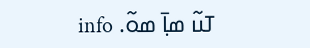ߠߎ߬ ߘߊ߲߫ ߘߋ߬. info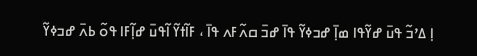ߊ߲ ߡߴߏ߬ ߟߎ߫ ߝߌ߬ߟߊ ߘߊ߲߫ ߝߏߦߌ߬ ߟߊ߫ ߝߏ߫ ߛߍ߬ߓߍ ߟߊ߫ ، ߓߊ߬ߙߌ߬ ߊ߬ߟߎ߫ ߝߊ߲߬ߓߊ ߟߋ߬ ߕߍ߫ ߝߏߦߌ߬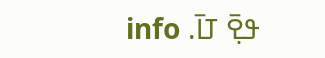ߟߐ߲߫ ߠߊ߫. info